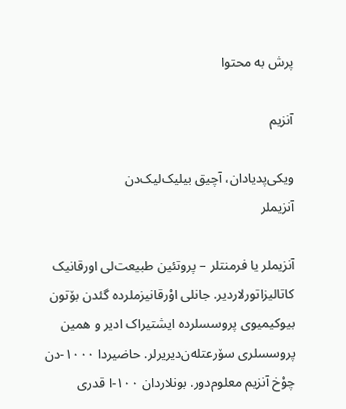پرش به محتوا

آنزیم

ویکی‌پدیادان، آچیق بیلیک‌لیک‌دن
آنزیملر

آنزیملر یا فرمنتلر – پروتئین طبیعت‌لی اورقانیک کاتالیزاتورلاردیر. جانلی اوْرقانیزملرده گئدن بۆتون بیوکیمیوی پروسسلرده ایشتیراک ادیر و همین پروسسلری سۆرعتله‌ن‌دیریرلر. حاضیردا ۱۰۰۰-دن چوْخ آنزیم معلوم‌دور. بونلاردان ۱۰۰-ا قدری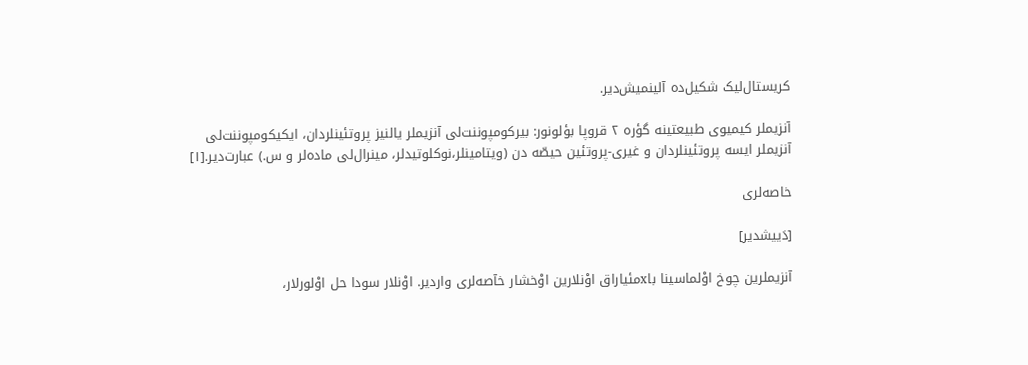کریستال‌لیک شکیل‌ده آلینمیش‌دیر.

آنزیملر کیمیوی طبیعتینه گؤره ۲ قروپا بؤلونور: بیرکومپوننت‌لی آنزیملر یالنیز پروتئینلردان، ایکیکومپوننت‌لی آنزیملر ایسه پروتئینلردان و غیری-پروتئین حیصّه ‌دن (ویتامینلر،نوکلوتیدلر، مینرال‌لی ماده‌لر و س.) عبارت‌دیر.[۱]

خاصه‌لری

[دَییشدیر]

آنزیملرین چوخ اوْلماسینا باхمئیاراق اوْنلارین اوْخشار خآصه‌لری واردیر. اوْنلار سودا حل اوْلورلار،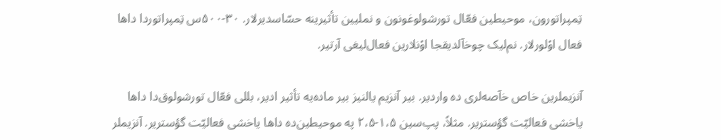تِمپراتورون، موحیطین فعّال تورشولوغونون و نملیین تأثیرینه حسّاسدیرلار. ۳۰-۵۰۰س تِمپراتوردا داها فعال اوْلورلار. نم‌لیک چوخآلدیقجا اوْنلارین فعال‌لیغی آرتیر.

آنزیملرین خاص خآصه‌لری ده واردیر. بیر آنزیم یالنیز بیر ماده‌یه تأثیر ادیر، بللی فعّال تورشولوق‌دا داها یاخشی فعالیّت گؤستریر. مثلاً، پپ‌سین ۱،۵-۲،۵ په موحیطین‌ده داها یاخشی فعالیّت گؤستریر. آنزیملر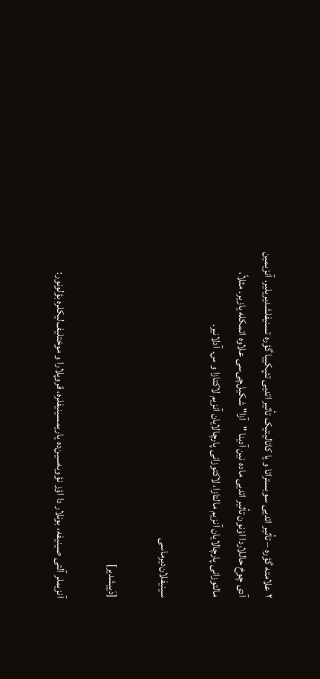۲ علامته گؤره – تأثیر اتدیی سوبستراتا و یا کاتالیتیک تأثیر اتدیی تئپکییا گؤره تسنیفلشدیریلیر. آنزیمین آدی چوخ حاللاردا اوْنون تأثیر اتدیی ماده نین آدینا "آزا" شکیل‌چی‌سی علاوه اتمکله یازیر. مثلاً، مالتوزانی پارچالایان آنزیم مالتازا، لاکتوزانی پارچالایان آنزیم لاکتازا و س. آدلانیر.

سینیفلان‌دیرماسی

[دَییشدیر]

آنزیملر آلتی صینیفه، بونلار دا اؤز نؤوبه‌سین‌ده یاریمسینیفلره، قروپلارا و موختلیف‌لیکلره بؤلونور: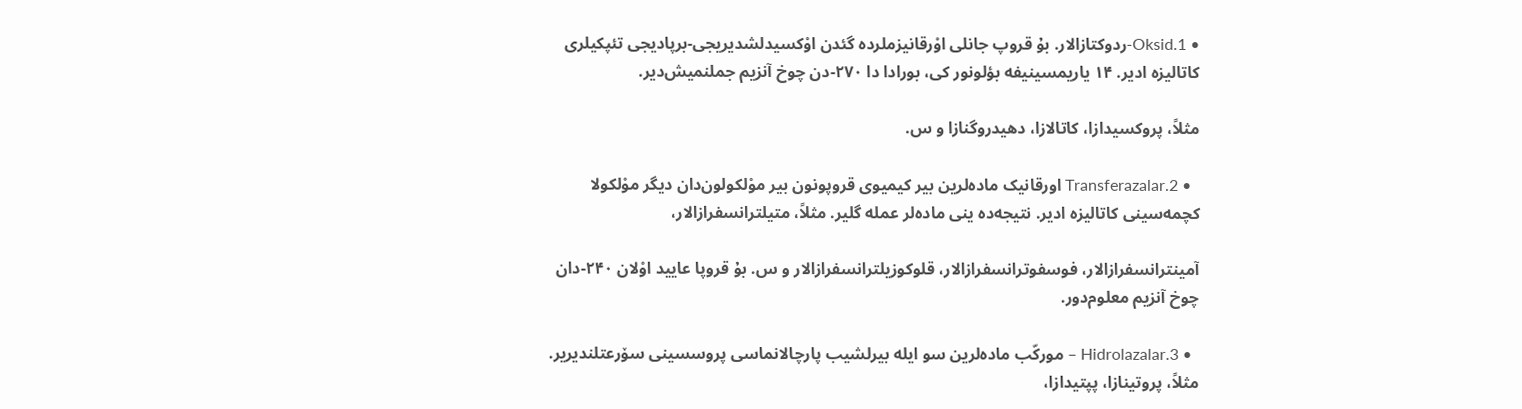• 1.Oksid-ردوکتازالار. بۇ قروپ جانلی اوْرقانیزملرده گئدن اوْکسیدلشدیریجی-برپادیجی تئپکیلری کاتالیزه ادیر. ۱۴ یاریمسینیفه بؤلونور کی، بورادا دا ۲۷۰-دن چوخ آنزیم جملنمیش‌دیر.

مثلاً، پروکسیدازا، کاتالازا، دهیدروگنازا و س.

  • 2.Transferazalar اورقانیک ماده‌لرین بیر کیمیوی قروپونون بیر موْلکولون‌دان دیگر موْلکولا کچمه‌سینی کاتالیزه ادیر. نتیجه‌ده ینی ماده‌لر عمله گلیر. مثلاً، متیلترانسفرازالار،

آمینترانسفرازالار، فوسفوترانسفرازالار، قلوکوزیلترانسفرازالار و س. بۇ قروپا عایید اوْلان ۲۴۰-دان چوخ آنزیم معلوم‌دور.

  • 3.Hidrolazalar – مورکّب ماده‌لرین سو ایله بیرلشیب پارچالانماسی پروسسینی سۆرعتلندیریر. مثلاً، پروتینازا، پپتیدازا،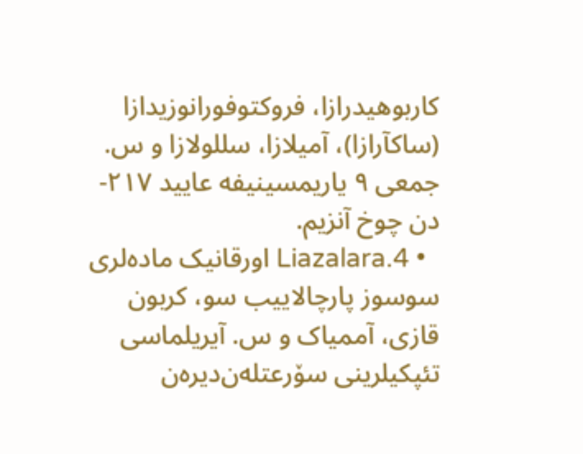کاربوهیدرازا، فروکتوفورانوزیدازا (ساکآرازا)، آمیلازا، سللولازا و س. جمعی ۹ یاریمسینیفه عایید ۲۱۷-دن چوخ آنزیم.
  • 4.Liazalara اورقانیک ماده‌لری سوسوز پارچالاییب سو، کربون قازی، آممیاک و س. آیریلماسی تئپکیلرینی سۆرعتله‌ن‌دیره‌ن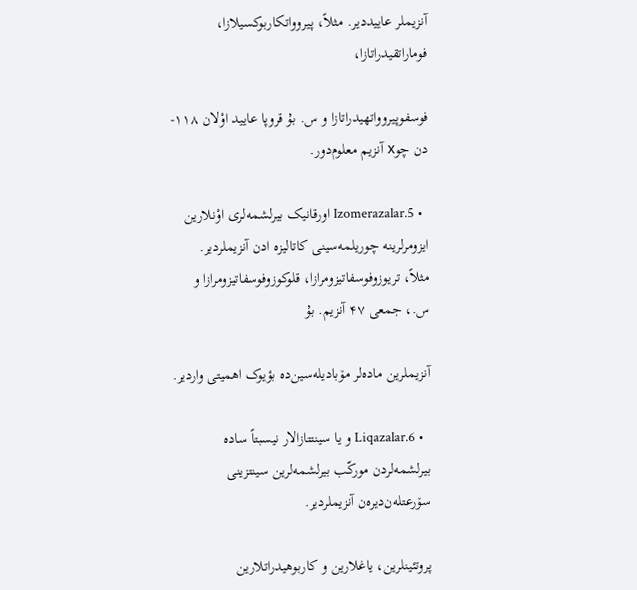آنزیملر عاییددیر. مثلاً، پیروواتکاربوکسیلازا، فوماراتقیدراتازا،

فوسفوپیروواتهیدراتازا و س. بۇ قروپا عایید اوْلان ۱۱۸-دن چوх آنزیم معلوم‌دور.

  • 5.Izomerazalar اورقانیک بیرلشمه‌لری اوْنلارین ایزومرلرینه چوریلمه‌سینی کاتالیزه اد‌ن آنزیملردیر. مثلاً، تریوزوفوسفاتیزومرازا، قلوکوزوفوسفاتیزومرازا و س.، جمعی ۴۷ آنزیم. بۇ

آنزیملرین ماده‌لر مۆبادیله‌سین‌ده بؤیوک اهمیتی واردیر.

  • 6.Liqazalar و یا سینتتازالار نیسبتاً ساده بیرلشمه‌لردن مورکّب بیرلشمه‌لرین سینتزینی سۆرعتله‌ن‌دیره‌ن آنزیملردیر.

پروتئینلرین، یاغلارین و کاربوهیدراتلارین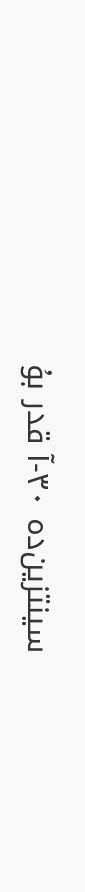سینتزین‌ده ۳۰-آ قدر بۇ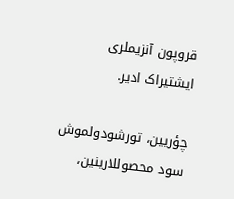قروپون آنزیملری ایشتیراک ادیر.

چؤریین، تورشودولموش سود محصوللارینین،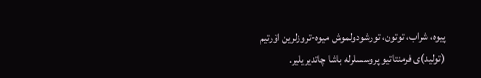پیوه، شراب، توتون، تورشودولموش میوه-تروزلرین اۆرتیم (تولید)ی فرمنتاتیو پروسسلرله باشا چاتدیریلیر.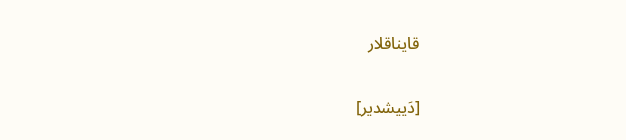قایناقلار

[دَییشدیر]